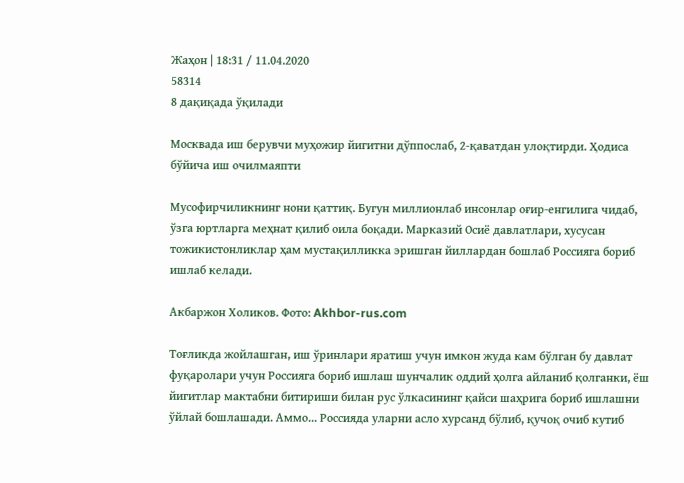Жаҳон | 18:31 / 11.04.2020
58314
8 дақиқада ўқилади

Москвада иш берувчи муҳожир йигитни дўппослаб, 2-қаватдан улоқтирди. Ҳодиса бўйича иш очилмаяпти

Мусофирчиликнинг нони қаттиқ. Бугун миллионлаб инсонлар оғир-енгилига чидаб, ўзга юртларга меҳнат қилиб оила боқади. Марказий Осиё давлатлари, хусусан тожикистонликлар ҳам мустақилликка эришган йиллардан бошлаб Россияга бориб ишлаб келади.

Акбаржон Холиков. Фото: Akhbor-rus.com

Тоғликда жойлашган, иш ўринлари яратиш учун имкон жуда кам бўлган бу давлат фуқаролари учун Россияга бориб ишлаш шунчалик оддий ҳолга айланиб қолганки, ёш йигитлар мактабни битириши билан рус ўлкасининг қайси шаҳрига бориб ишлашни ўйлай бошлашади. Аммо... Россияда уларни асло хурсанд бўлиб, қучоқ очиб кутиб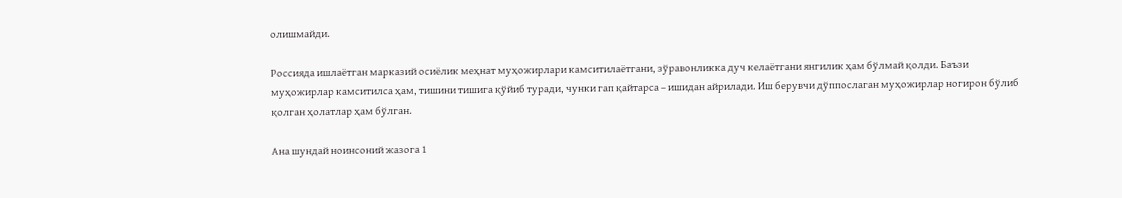олишмайди.

Россияда ишлаётган марказий осиёлик меҳнат муҳожирлари камситилаётгани, зўравонликка дуч келаётгани янгилик ҳам бўлмай қолди. Баъзи муҳожирлар камситилса ҳам, тишини тишига қўйиб туради, чунки гап қайтарса – ишидан айрилади. Иш берувчи дўппослаган муҳожирлар ногирон бўлиб қолган ҳолатлар ҳам бўлган.

Ана шундай ноинсоний жазога 1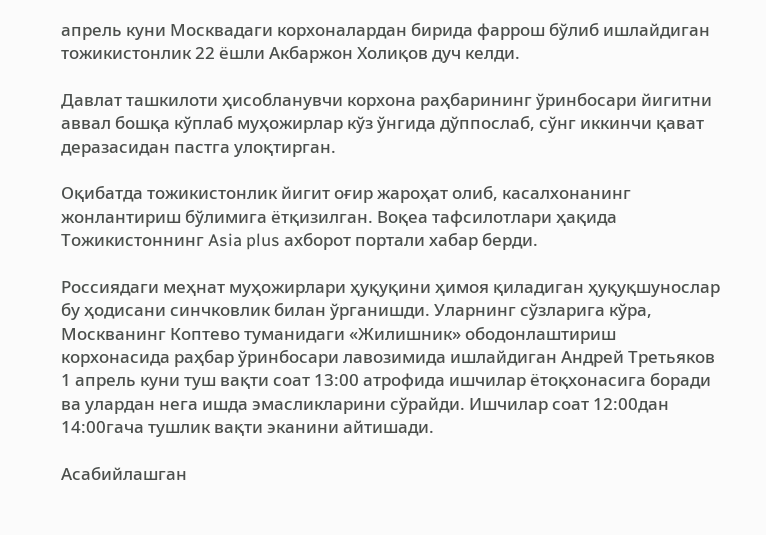апрель куни Москвадаги корхоналардан бирида фаррош бўлиб ишлайдиган тожикистонлик 22 ёшли Акбаржон Холиқов дуч келди.

Давлат ташкилоти ҳисобланувчи корхона раҳбарининг ўринбосари йигитни аввал бошқа кўплаб муҳожирлар кўз ўнгида дўппослаб, сўнг иккинчи қават деразасидан пастга улоқтирган.

Оқибатда тожикистонлик йигит оғир жароҳат олиб, касалхонанинг жонлантириш бўлимига ётқизилган. Воқеа тафсилотлари ҳақида Тожикистоннинг Asia plus ахборот портали хабар берди.

Россиядаги меҳнат муҳожирлари ҳуқуқини ҳимоя қиладиган ҳуқуқшунослар бу ҳодисани синчковлик билан ўрганишди. Уларнинг сўзларига кўра, Москванинг Коптево туманидаги «Жилишник» ободонлаштириш корхонасида раҳбар ўринбосари лавозимида ишлайдиган Андрей Третьяков 1 апрель куни туш вақти соат 13:00 атрофида ишчилар ётоқхонасига боради ва улардан нега ишда эмасликларини сўрайди. Ишчилар соат 12:00дан 14:00гача тушлик вақти эканини айтишади.

Асабийлашган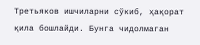Третьяков ишчиларни сўкиб, ҳақорат қила бошлайди. Бунга чидолмаган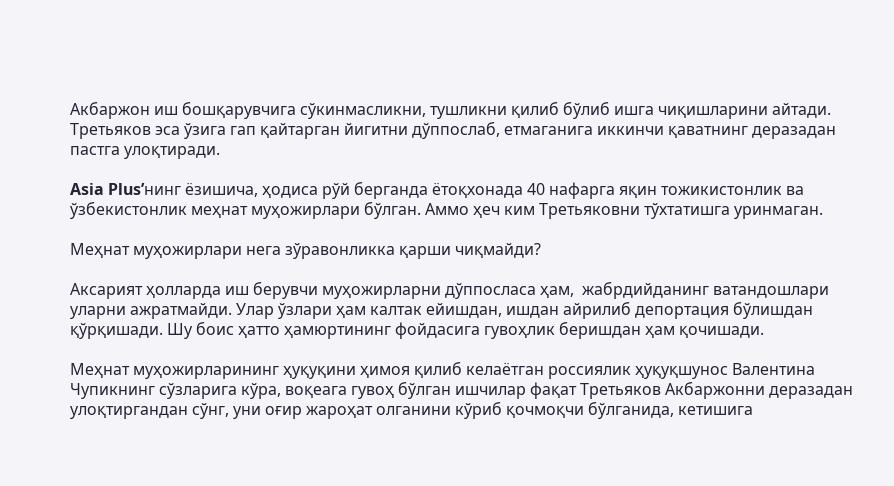Акбаржон иш бошқарувчига сўкинмасликни, тушликни қилиб бўлиб ишга чиқишларини айтади. Третьяков эса ўзига гап қайтарган йигитни дўппослаб, етмаганига иккинчи қаватнинг деразадан пастга улоқтиради.

Asia Plus’нинг ёзишича, ҳодиса рўй берганда ётоқхонада 40 нафарга яқин тожикистонлик ва ўзбекистонлик меҳнат муҳожирлари бўлган. Аммо ҳеч ким Третьяковни тўхтатишга уринмаган.

Меҳнат муҳожирлари нега зўравонликка қарши чиқмайди?

Аксарият ҳолларда иш берувчи муҳожирларни дўппосласа ҳам,  жабрдийданинг ватандошлари уларни ажратмайди. Улар ўзлари ҳам калтак ейишдан, ишдан айрилиб депортация бўлишдан қўрқишади. Шу боис ҳатто ҳамюртининг фойдасига гувоҳлик беришдан ҳам қочишади.

Меҳнат муҳожирларининг ҳуқуқини ҳимоя қилиб келаётган россиялик ҳуқуқшунос Валентина Чупикнинг сўзларига кўра, воқеага гувоҳ бўлган ишчилар фақат Третьяков Акбаржонни деразадан улоқтиргандан сўнг, уни оғир жароҳат олганини кўриб қочмоқчи бўлганида, кетишига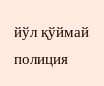йўл қўймай полиция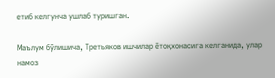етиб келгунча ушлаб туришган.

Маълум бўлишича, Третьяков ишчилар ётоқхонасига келганида, улар намоз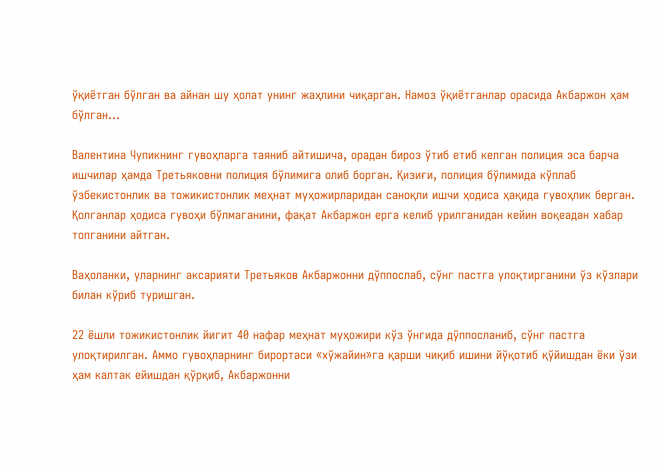ўқиётган бўлган ва айнан шу ҳолат унинг жаҳлини чиқарган. Намоз ўқиётганлар орасида Акбаржон ҳам бўлган...

Валентина Чупикнинг гувоҳларга таяниб айтишича, орадан бироз ўтиб етиб келган полиция эса барча ишчилар ҳамда Третьяковни полиция бўлимига олиб борган. Қизиғи, полиция бўлимида кўплаб ўзбекистонлик ва тожикистонлик меҳнат муҳожирларидан саноқли ишчи ҳодиса ҳақида гувоҳлик берган. Қолганлар ҳодиса гувоҳи бўлмаганини, фақат Акбаржон ерга келиб урилганидан кейин воқеадан хабар топганини айтган.

Ваҳоланки, уларнинг аксарияти Третьяков Акбаржонни дўппослаб, сўнг пастга улоқтирганини ўз кўзлари билан кўриб туришган.

22 ёшли тожикистонлик йигит 40 нафар меҳнат муҳожири кўз ўнгида дўппосланиб, сўнг пастга улоқтирилган. Аммо гувоҳларнинг бирортаси «хўжайин»га қарши чиқиб ишини йўқотиб қўйишдан ёки ўзи ҳам калтак ейишдан қўрқиб, Акбаржонни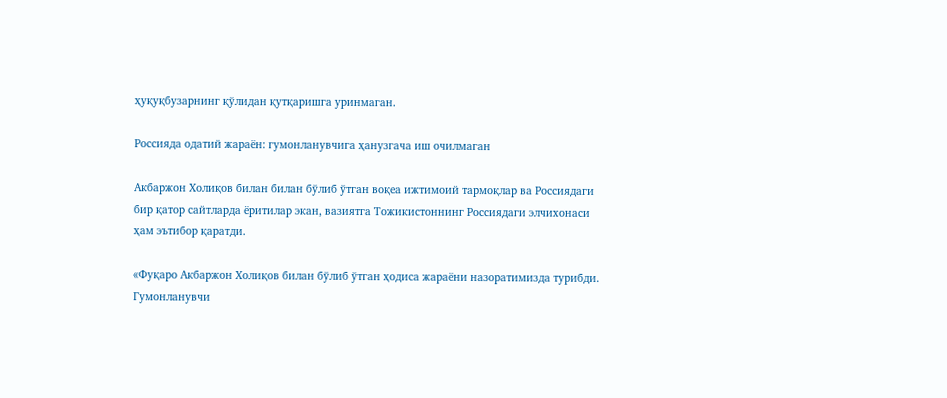ҳуқуқбузарнинг қўлидан қутқаришга уринмаган.

Россияда одатий жараён: гумонланувчига ҳанузгача иш очилмаган

Акбаржон Холиқов билан билан бўлиб ўтган воқеа ижтимоий тармоқлар ва Россиядаги бир қатор сайтларда ёритилар экан, вазиятга Тожикистоннинг Россиядаги элчихонаси ҳам эътибор қаратди.

«Фуқаро Акбаржон Холиқов билан бўлиб ўтган ҳодиса жараёни назоратимизда турибди. Гумонланувчи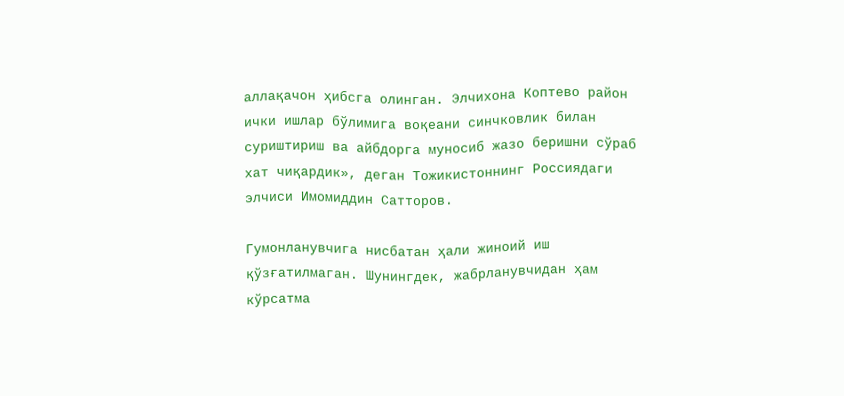аллақачон ҳибсга олинган. Элчихона Коптево район ички ишлар бўлимига воқеани синчковлик билан суриштириш ва айбдорга муносиб жазо беришни сўраб хат чиқардик», деган Тожикистоннинг Россиядаги элчиси Имомиддин Сатторов.

Гумонланувчига нисбатан ҳали жиноий иш қўзғатилмаган. Шунингдек, жабрланувчидан ҳам кўрсатма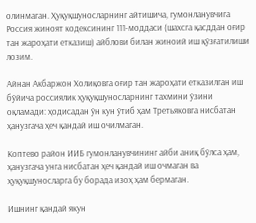олинмаган. Ҳуқуқшуносларнинг айтишича, гумонланувчига Россия жиноят кодексининг 111-моддаси (шахсга қасддан оғир тан жароҳати етказиш) айблови билан жиноий иш қўзғатилиши лозим.

Айнан Акбаржон Холиқовга оғир тан жароҳати етказилган иш бўйича россиялик ҳуқуқшуносларнинг тахмини ўзини оқламади: ҳодисадан ўн кун ўтиб ҳам Третьяковга нисбатан ҳанузгача ҳеч қандай иш очилмаган.

Коптево район ИИБ гумонланувчининг айби аниқ бўлса ҳам, ҳанузгача унга нисбатан ҳеч қандай иш очмаган ва ҳуқуқшуносларга бу борада изоҳ ҳам бермаган.

Ишнинг қандай якун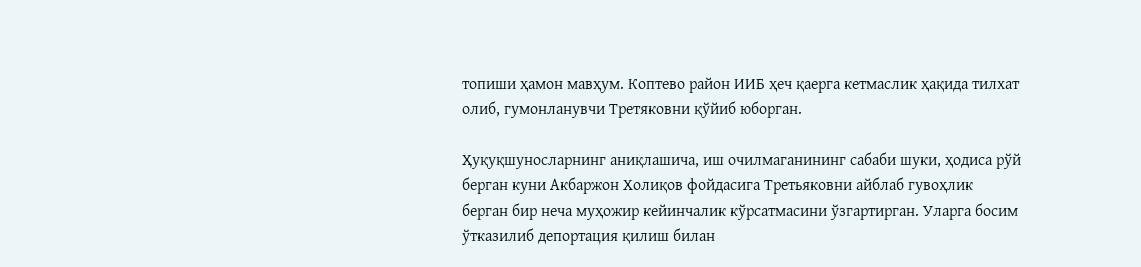топиши ҳамон мавҳум. Коптево район ИИБ ҳеч қаерга кетмаслик ҳақида тилхат олиб, гумонланувчи Третяковни қўйиб юборган.

Ҳуқуқшуносларнинг аниқлашича, иш очилмаганининг сабаби шуки, ҳодиса рўй берган куни Акбаржон Холиқов фойдасига Третьяковни айблаб гувоҳлик берган бир неча муҳожир кейинчалик кўрсатмасини ўзгартирган. Уларга босим ўтказилиб депортация қилиш билан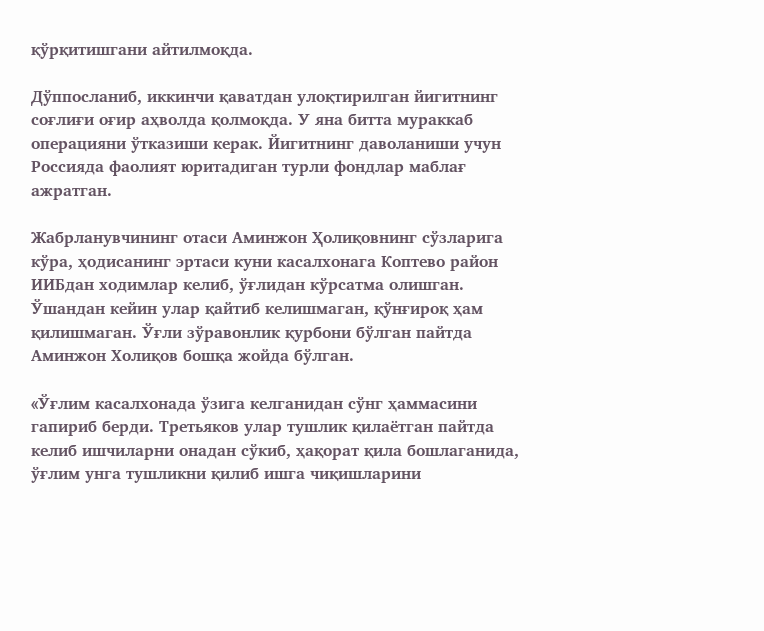қўрқитишгани айтилмоқда.

Дўппосланиб, иккинчи қаватдан улоқтирилган йигитнинг соғлиғи оғир аҳволда қолмоқда. У яна битта мураккаб операцияни ўтказиши керак. Йигитнинг даволаниши учун Россияда фаолият юритадиган турли фондлар маблағ ажратган.

Жабрланувчининг отаси Аминжон Ҳолиқовнинг сўзларига кўра, ҳодисанинг эртаси куни касалхонага Коптево район ИИБдан ходимлар келиб, ўғлидан кўрсатма олишган. Ўшандан кейин улар қайтиб келишмаган, қўнғироқ ҳам қилишмаган. Ўғли зўравонлик қурбони бўлган пайтда Аминжон Холиқов бошқа жойда бўлган.

«Ўғлим касалхонада ўзига келганидан сўнг ҳаммасини гапириб берди. Третьяков улар тушлик қилаётган пайтда келиб ишчиларни онадан сўкиб, ҳақорат қила бошлаганида, ўғлим унга тушликни қилиб ишга чиқишларини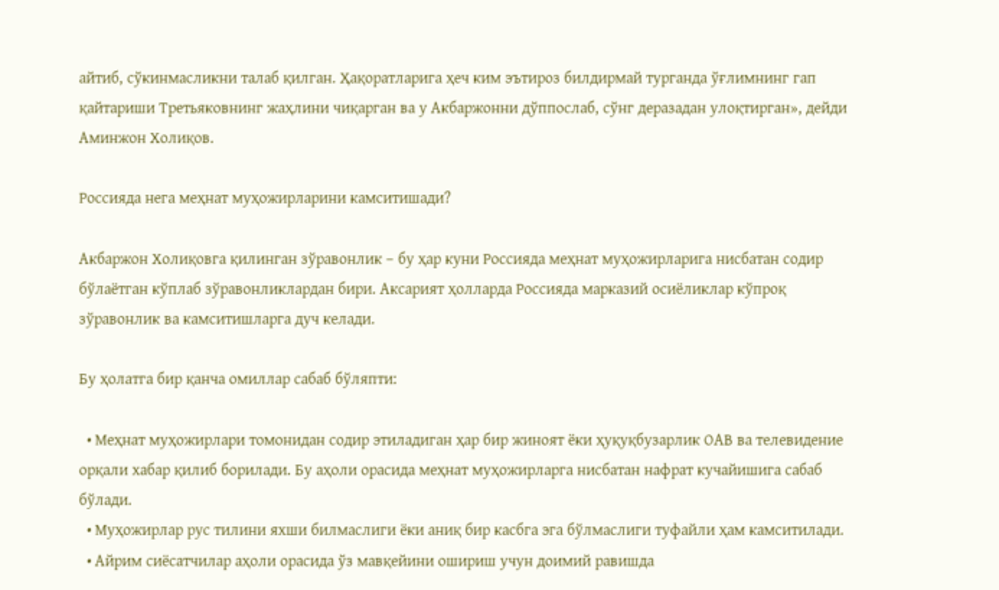айтиб, сўкинмасликни талаб қилган. Ҳақоратларига ҳеч ким эътироз билдирмай турганда ўғлимнинг гап қайтариши Третьяковнинг жаҳлини чиқарган ва у Акбаржонни дўппослаб, сўнг деразадан улоқтирган», дейди Аминжон Холиқов.

Россияда нега меҳнат муҳожирларини камситишади?

Акбаржон Холиқовга қилинган зўравонлик – бу ҳар куни Россияда меҳнат муҳожирларига нисбатан содир бўлаётган кўплаб зўравонликлардан бири. Аксарият ҳолларда Россияда марказий осиёликлар кўпроқ зўравонлик ва камситишларга дуч келади.

Бу ҳолатга бир қанча омиллар сабаб бўляпти:

  • Меҳнат муҳожирлари томонидан содир этиладиган ҳар бир жиноят ёки ҳуқуқбузарлик ОАВ ва телевидение орқали хабар қилиб борилади. Бу аҳоли орасида меҳнат муҳожирларга нисбатан нафрат кучайишига сабаб бўлади.
  • Муҳожирлар рус тилини яхши билмаслиги ёки аниқ бир касбга эга бўлмаслиги туфайли ҳам камситилади.
  • Айрим сиёсатчилар аҳоли орасида ўз мавқейини ошириш учун доимий равишда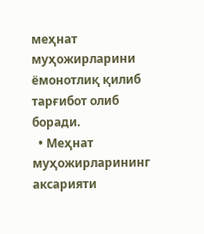меҳнат муҳожирларини ёмонотлиқ қилиб тарғибот олиб боради.
  • Меҳнат муҳожирларининг аксарияти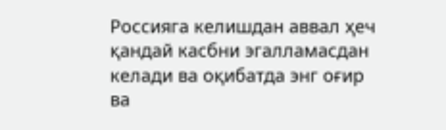Россияга келишдан аввал ҳеч қандай касбни эгалламасдан келади ва оқибатда энг оғир ва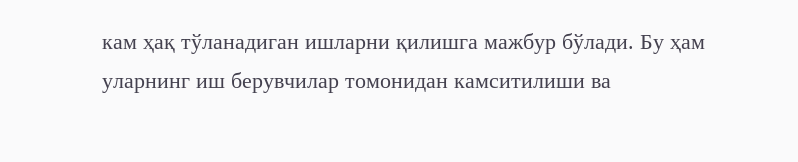кам ҳақ тўланадиган ишларни қилишга мажбур бўлади. Бу ҳам уларнинг иш берувчилар томонидан камситилиши ва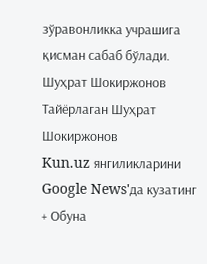зўравонликка учрашига қисман сабаб бўлади.
Шуҳрат Шокиржонов
Тайёрлаган Шуҳрат Шокиржонов
Kun.uz янгиликларини Google News'да кузатинг
+ Обуна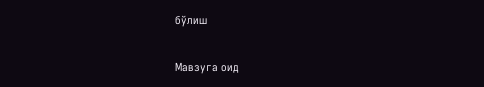бўлиш

Мавзуга оид